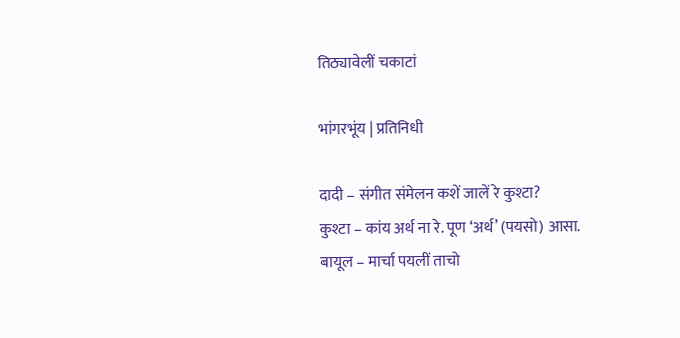तिठ्यावेलीं चकाटां

भांगरभूंय | प्रतिनिधी

दादी – संगीत संमेलन कशें जालें रे कुश्टा?
कुश्टा – कांय अर्थ ना रे. पूण ‘अर्थ’ (पयसो) आसा.
बायूल – मार्चा पयलीं ताचो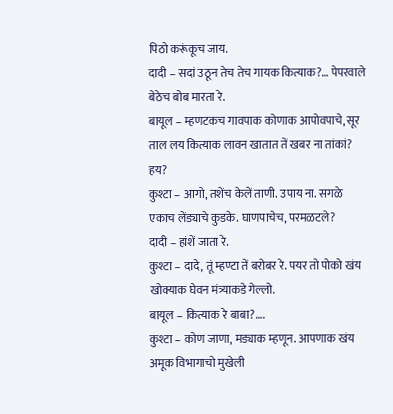पिठो करूंकूच जाय.
दादी – सदां उठून तेच तेच गायक कित्याक?… पेपरवाले बेठेच बोब मारता रे.
बायूल – म्हणटकच गावपाक कोणाक आपोवपाचे, सूर ताल लय कित्याक लावन खातात तें खबर ना तांकां? हय?
कुश्टा – आगो, तशेंच केलें ताणी. उपाय ना. सगळे एकाच लेंड्याचे कुडके. घाणपाचेच, परमळटले?
दादी – हांशें जाता रे.
कुश्टा – दादे, तूं म्हण्टा तें बरोबर रे. पयर तो पोको खंय खोक्याक घेवन मंत्र्याकडे गेल्लो.
बायूल – कित्याक रे बाबा?….
कुश्टा – कोण जाणा, मड्याक म्हणून. आपणाक खंय अमूक विभागाचो मुखेली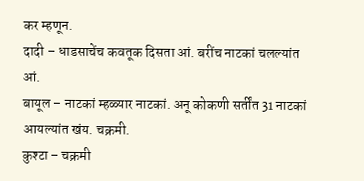कर म्हणून.
दादी – धाडसाचेंच कवतूक दिसता आं. बरींच नाटकां चलल्यांत आं.
बायूल – नाटकां म्हळ्यार नाटकां. अनू कोकणी सर्तींत 31 नाटकां आयल्यांत खंय. चक्रमी.
कुश्टा – चक्रमी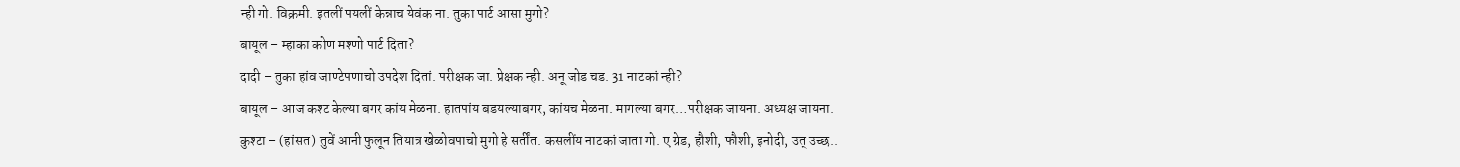न्ही गो. विक्रमी. इतलीं पयलीं केन्नाच येवंक ना. तुका पार्ट आसा मुगो?
बायूल – म्हाका कोण मश्णो पार्ट दिता?
दादी – तुका हांव जाण्टेपणाचो उपदेश दितां. परीक्षक जा. प्रेक्षक न्ही. अनू जोड चड. 31 नाटकां न्ही?
बायूल – आज कश्ट केल्या बगर कांय मेळना. हातपांय बडयल्याबगर, कांयच मेळना. मागल्या बगर…परीक्षक जायना. अध्यक्ष जायना.
कुश्टा – (हांसत) तुवें आनी फुलून तियात्र खेळोवपाचो मुगो हे सर्तींत. कसलींय नाटकां जाता गो. ए ग्रेड, हौशी, फौशी, इनोदी, उत् उच्छ..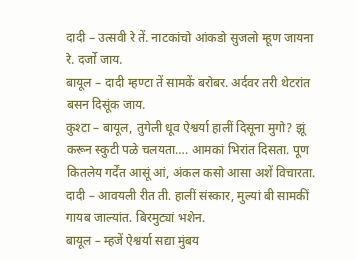दादी – उत्सवी रे तें. नाटकांचो आंकडो सुजलो म्हूण जायना रे. दर्जो जाय.
बायूल – दादी म्हण्टा तें सामकें बरोबर. अर्दवर तरी थेटरांत बसन दिसूंक जाय.
कुश्टा – बायूल, तुगेली धूव ऐश्वर्या हालीं दिसूना मुगो? झूं करून स्कुटी पळे चलयता…. आमकां भिरांत दिसता. पूण कितलेय गर्देंत आसूं आं, अंकल कसो आसा अशें विचारता.
दादी – आवयली रीत ती. हालीं संस्कार, मुल्यां बी सामकीं गायब जाल्यांत. बिरमुट्यां भशेन.
बायूल – म्हजें ऐश्वर्या सद्या मुंबय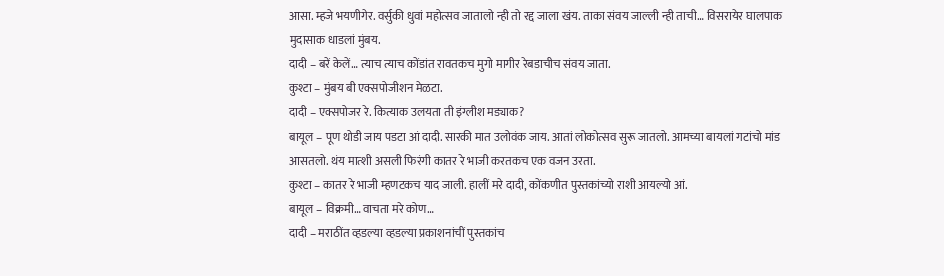आसा. म्हजे भयणीगेर. वर्सुकी धुवां महोत्सव जातालो न्ही तो रद्द जाला खंय. ताका संवय जाल्ली न्ही ताची… विसरायेर घालपाक मुदासाक धाडलां मुंबय.
दादी – बरें केलें… त्याच त्याच कोंडांत रावतकच मुगो मागीर रेबडाचीच संवय जाता.
कुश्टा – मुंबय बी एक्सपोजीशन मेळटा.
दादी – एक्सपोजर रे. कित्याक उलयता ती इंग्लीश मड्याक?
बायूल – पूण थोडी जाय पडटा आं दादी. सारकी मात उलोवंक जाय. आतां लोकोत्सव सुरू जातलो. आमच्या बायलां गटांचो मांड आसतलो. थंय मात्शी असली फिरंगी कातर रे भाजी करतकच एक वजन उरता.
कुश्टा – कातर रे भाजी म्हणटकच याद जाली. हालीं मरे दादी, कोंकणीत पुस्तकांच्यो राशी आयल्यो आं.
बायूल – विक्रमी… वाचता मरे कोण…
दादी – मराठींत व्हडल्या व्हडल्या प्रकाशनांचीं पुस्तकांच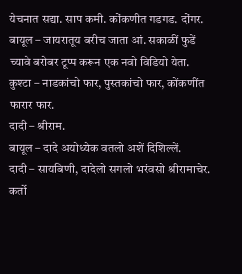येचनात सद्या. साप कमी. कोंकणीत गडगड. दोंगर.
बायूल – जायरातूय बरीच जाता आं. सकाळीं फुडें च्यावे बरोबर टूप्प करून एक नवो विडियो येता.
कुश्टा – नाडकांचो फार, पुस्तकांचो फार, कोंकणींत फारार फार.
दादी – श्रीराम.
बायूल – दादे अयोध्येक वतलो अशें दिशिल्लें.
दादी – सायबिणी, दादेलो सगलो भरंवसो श्रीरामाचेर. कर्तो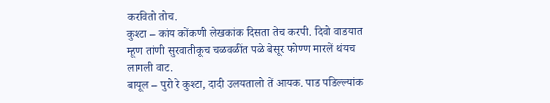करवितो तोच.
कुश्टा – कांय कोंकणी लेखकांक दिसता तेच करपी. दिवो वाडयात म्हूण तांणी सुरवातीकूच चळवळींत पळे बेसूर फोण्ण मारलें थंयच लागली वाट.
बायूल – पुरो रे कुश्टा, दादी उलयतालो तें आयक. पाड पडिल्ल्यांक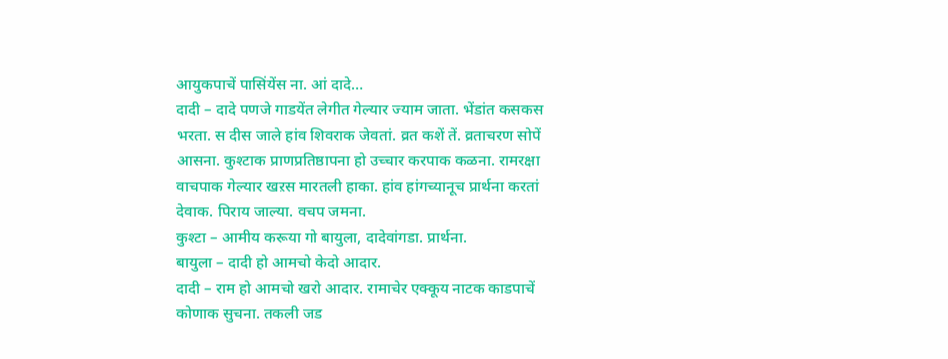आयुकपाचें पासिंयेंस ना. आं दादे…
दादी – दादे पणजे गाडयेंत लेगीत गेल्यार ज्याम जाता. भेंडांत कसकस भरता. स दीस जाले हांव शिवराक जेवतां. व्रत कशें तें. व्रताचरण सोपें आसना. कुश्टाक प्राणप्रतिष्ठापना हो उच्चार करपाक कळना. रामरक्षा वाचपाक गेल्यार खऱस मारतली हाका. हांव हांगच्यानूच प्रार्थना करतां देवाक. पिराय जाल्या. वचप जमना.
कुश्टा – आमीय करूया गो बायुला, दादेवांगडा. प्रार्थना.
बायुला – दादी हो आमचो केदो आदार.
दादी – राम हो आमचो खरो आदार. रामाचेर एक्कूय नाटक काडपाचें कोणाक सुचना. तकली जड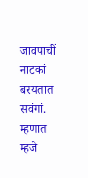जावपाचीं नाटकां बरयतात सवंगां.
म्हणात म्हजे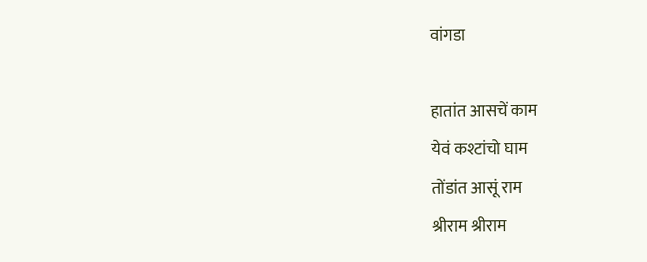वांगडा

हातांत आसचें काम
येवं कश्टांचो घाम
तोंडांत आसूं राम
श्रीराम श्रीराम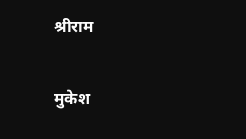श्रीराम

मुकेश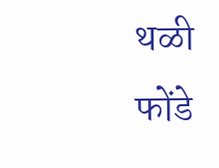थळी
फोंडे